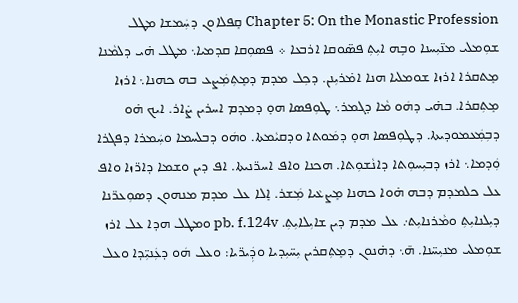Chapter 5: On the Monastic Profession ܩܸܦܠܐܘܢ ܕܚܲܡܫܐ ܡܛܠ ܫܘܼܡܠܝ ܡܢ̈ܝܼܚܢܐ ܘܒܹܗ ܐܝܼܬܼ ܦܤ̈ܘܩܐ ܐܪܒܥܐ ܀ ܦܤܘܼܩܐ ܩܕܡܝܐ܆ ܡܛܠ ܗ̇ܝ ܕܠܡܵܢܐ ܡܸܬܩܪܐ ܐܪܙܐ ܫܘܡܠܝܐ ܗܢܐ ܐܡ̇ܪܝܼܢܢ. ܕܟܼܠ ܡܕܡ ܕܡܸܬܼܡܲܨܥ ܒܗ ܟܗܢܐ܆ ܐܪܙܐ ܡܸܬܼܩܪܐ. ܒܗ̇ܝ ܕܗܿܘ ܡܵܐ ܕܓܡܪ܆ ܛܘܼܦܤܐ ܗܘ̣ ܕܡܕܡ ܐܚܪܝܢ ܨ̇ܐܪ. ܐܝܟ ܗ̇ܘ ܕܒܼܡܲܥܡܘܕܝܬܐ. ܕܛܘܼܦܤܐ ܗܘ̣ ܕܡܿܘܬܐ ܘܕܩܝܵܡܬܐ. ܘܗܿܘ ܕܒܠܚܡܐ ܘܚܲܡܪܐ ܕܦܓܪܐ ܘܲܕܡܐ܆ ܐܪܙ ܕܒܝܼܚܘܼܬܐ ܕܐܢܵܫܘܼܬܐ. ܗܟܢܐ ܘܐܦ ܐܚܪ̈ܢܝܬܐ. ܐܦ ܕܝܢ ܘܫܡܐ ܕܐܪ̈ܙܐ ܘܐܦ ܥܠ ܟܠܡܕܡ ܕܒܗ ܗ̇ܘܐ ܟܗܢܐ ܡܸܨܥܵܝܐ ܡܲܫܪ. ܐܸܠܐ ܥܠ ܡܕܡ ܡܢܗܘܢ ܕܤܘܼܥܪ̈ܢܐ ܕܝܼܠܢܐܝܼܬܼ ܘܡܵܪܢܐܝܼܬ܇ ܥܠ ܡܕܡ ܕܝܢ ܫܐܝܼܠܐܝܼܬܼ. pb. f.124v ܘܡܛܠ ܗܕܐ ܥܠ ܐܪܙ ܫܘܼܡܠܝ ܡܢܝܼܚ̈ܢܐ. ܗ̄܆ ܕܗ̇ܢܘܢ ܕܡܸܬܼܩܪܝܢ ܝܼܚ̈ܝܼܕܝܐ ܘܕܲܝܪ̈ܝܐ: ܘܥܠ ܗܿܘ ܕܥܲܢܝܼ̈ܕܐ ܘܥܠ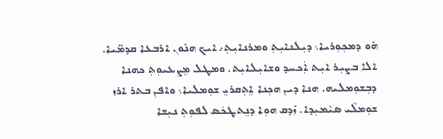ܗ̇ܘ ܕܡܟܼܘܼܪܝܐ܆ ܕܝܼܠܢܐܝܼܬܼ ܘܡܪܢܐܝܼܬܼ܇ ܐܝܟ ܗܢ̇ܘܢ ܐܪܒܥܐ ܩܕܡ̈ܝܐ. ܐܠܐ ܒܨܝܼܪ ܐܝܼܬ ܐܲܟܚܕ ܘܫܐܝܼܠܐܝܼܬ. ܘܡܛܠ ܡܸܨܥܝܘܼܬܼ ܟܗܢܐ ܕܒܼܫܘܼܡܠܝܗ. ܗܢܐ ܕܝܢ ܗܟܼܢܐ ܐܸܬܼܩܪܝܸ ܫܘܼܡܠܝܐ܆ ܘܐܦܢ ܒܬܪ ܐܪܙ ܫܘܼܡܠܵܝ ܤܝܵܡܝܼܕܐ. ܙ̇ܕܩ ܗܘܼܐ ܕܢܸܬܛܟܿܣ ܠܦܘܼܬܼ ܢܝܼܫܐ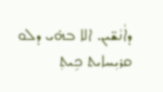ܕܐܵܢܵܫ̈ܝܢ. ܐܠܐ ܒܗ̇ܝ ܕܠܘ ܩܪܝܼܚܐܝܬ ܟܹܝܬܼ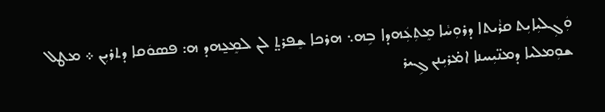ܘܲܓܼܠܝܼܐܝܼܬ ܩܪܵܝܬܐ ܕܪܘܼܚܵܐ ܡܸܬܼܥܲܗܕܐ ܒܹܗ܆ ܗܪܟܐ ܫܸܦܪܬ̤ ܠܢ ܠܡܸܥ̱ܗܕ ܗ: ܦܤܘܿܩܐ ܕܬܪܝܼܢ ܀ ܡܛܠ ܫܘܼܡܠܝܐ ܕܡܢ̈ܝܼܚܢܐ ܐܡ̇ܪܝܼܢܢ ܓܹܝܪ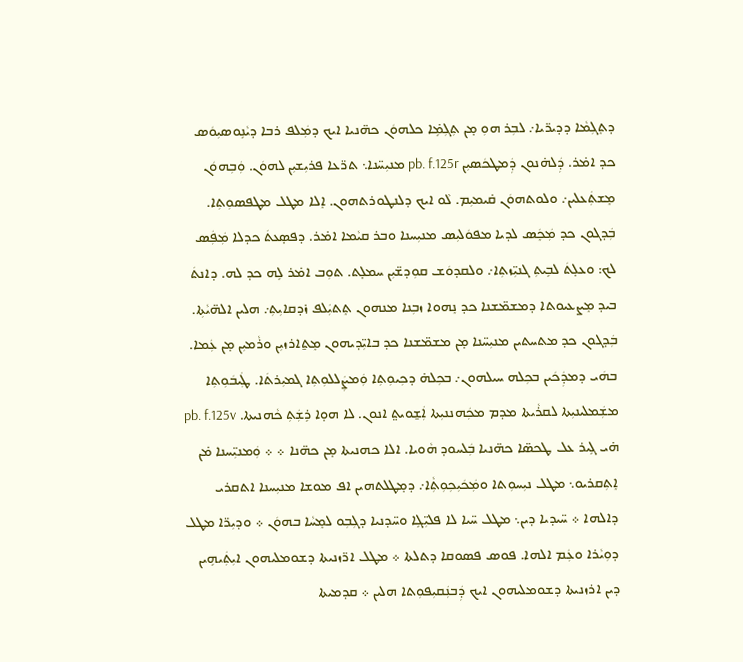ܕܬܸܓܼܡܵܐ ܕܕܝܪ̈ܝܐ܇ ܠܒܼܪ ܗܘܼ ܡ̣ܢ ܬܼܓܼܡܹ̇ܐ ܟܠܗܘܿܢ ܟܗ̈ܢܝܐ ܐܝܟ ܕܡܲܠܦ ܪܒܐ ܕܝܵܢܹܘܤܝܼܘܿܣ ܟܕ ܐܡ̇ܪ. ܕܲܠܗ̇ܢܘܢ ܕܲܡܛܟܿܤܝܼܢ pb. f.125r ܡܢܝܼܚ̈ܢܐ܆ ܬܪ̈ܥܐ ܦܪܝܼܫܝܼܢ ܠܗܘܿܢ. ܘܲܒܼܗܘܿܢ ܡܸܫܬܲܥܠܝܢ܇ ܘܠܘܬܗܘܿܢ ܩ̇ܝܡܝܼܡ. ܠܵܘ ܐܝܟ ܕܠܢܛܘܪܬܗܘܢ. ܐܸܠܐ ܡܛܠ ܡܛܦܤܘܼܬܼܐ. ܒܲܕܓܘܢ ܟܕ ܡܲܟܸܿܣ ܠܕܝܐ ܡܦܘܿܠܝܼܣ ܡܢܝܼܚܢܐ ܘܒܪ ܩܝܵܡܐ ܐܡ̇ܪ. ܕܦܤ̣ܥܬܿ ܟܕܠܐ ܡܲܦܲܣ ܠܟ: ܘܥܠ̣ܬܿ ܠܒܹܝܬܼ ܓܢܝܼ̈ܙܬܼܐ܇ ܘܠܩܕܘܿܫ ܩܘܼܕܫ̈ܝܼܢ ܚܡܠ̣ܬ. ܬܘܼܒ ܐܡ̇ܪ ܠܹܗ ܟܕ ܠܗ. ܕܐܢܬܿ ܒܝܕ ܡܸܨܥܝܘܬܐ ܕܡܫܡ̈ܫܢܐ ܟܕ ܢܸܗܘܐ ܙܒܼܢܐ ܡܢܗܘܢ ܬܸܬܝܲܠܦ ܙ̇ܕܩܐܝܼܬܼ܇ ܗܠܝܢ ܐܠܗ̈ܝܵܬܼܐ. ܒܲܕܓܘܢ ܟܕ ܡܬܚܬܝܢ ܡܢܝܼܚ̈ܢܐ ܡ̣ܢ ܡܫܡ̈ܫܢܐ ܟܕ ܒܐܝܼ̈ܕܝܗܘܢ ܡܸܬ̱ܐܪܙܝܼܢ ܘܪܵܡܝܼܢ ܡ̣ܢ ܥܲܡܐ. ܒܗܿܝ ܕܡܕܲܟܿܝܢ ܒܟܼܠܗ ܚܝܠܗܘܢ܇ ܒܟܼܠܗ̇ ܕܟܼܝܘܼܬܼܐ ܘܲܡܨܲܠܠܘܼܬܼܐ ܓܡܝܼܪܬܿܐ. ܛܲܝܒܿܘܼܬܼܐ ܡܫܲܡܠܝܢܝܼܬܐ ܠܩܪܵܝܬܐ ܡܕܡ ܡܟܲܗܢܢܝܼܬܐ ܐܲܫ̱ܘܝܬ̤ ܐܢܘܢ. ܠܐ ܗܘ̣ܐ ܪܹܫܲܬܼ ܟܵܗܢܝܬܐ. pb. f.125v ܗ̇ܝ ܓܹܝܪ ܥܠ ܛܟܤ̈ܐ ܟܗ̈ܢܝܐ ܒܲܠܚܘܕ ܗܵܘܝܐ. ܐܠܐ ܟܗܢܝܬܐ ܡ̣ܢ ܟܗ̈ܢܐ ܀ ܀ ܘܲܡܢܝܼ̈ܚܢܐ ܡ̇ܢ ܐܸܬܼܩܪܝܘ܆ ܡܛܠ ܢܝܼܚܘܼܬܐ ܘܡܲܟܿܝܼܟܼܘܼܬܼܵܐ܇ ܕܡ̣ܛܠܬܗܝܢ ܐܦ ܡܘܫܐ ܡܢܝܼܚܢܐ ܐܬܩܪܝ ܕܐܠܗܐ ܀ ܚ̈ܝܕܝܐ ܕܝܢ܆ ܡܛܠ ܚ̈ܝܐ ܠܐ ܦܠܝܼ̈ܓܹܐ ܘܚ̈ܕܢܝܐ ܕܓܼܒܼܘ ܠܡܸܚܵܐ ܒܗܘܿܢ ܀ ܘܕܝܼܪ̈ܐ ܡܛܠ ܕܘܼܝܵܪܐ ܘܥܲܡ ܐܠܗܐ. ܦܘܣ ܦܤܘܩܐ ܕܬܠܬܐ ܀ ܡܛܠ ܐܪ̈ܙܢܝܬܐ ܕܫܘܡܠܝܗܘܢ ܐܝܼܬܲܝܗܹܝܢ ܕܝܢ ܐܪܙܢܝܬܐ ܕܫܘܡܠܝܗܘܢ ܐܝܟ ܕܲܒܢܲܩܝܼܦܘܼܬܐ ܗܠܝܢ ܀ ܩܕܡܝܬܐ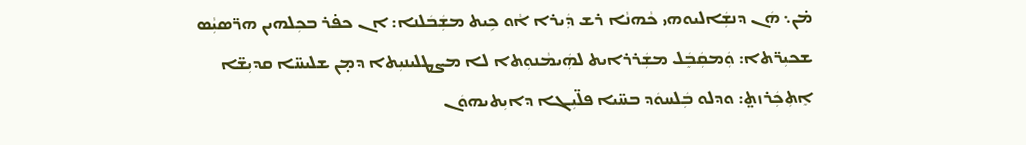ܡ̇ܢ܆ ܗܿܢ ܕܢܫܲܐܠܝܘܗܝ ܟܵܗܢܵܐ ܪܫ ܕܲܝܪܐ ܐܵܘ ܟܹܝܬ ܡܫܲܒܿܠܢܐ: ܐܢ ܟܦ̇ܪ ܒܟܼܠܗܝܢ ܗܪ̈ܤܝܼܵܣ ܫܟܝܼܪ̈ܬܐ: ܘܲܡܩܲܒܸܿܠ ܡܫܲܪܪܐܝܬ ܠܗܲܝܡܵܢܘܼܬܐ ܠܐ ܡܨܛܠܝܢܝܼܬܐ ܕܡ̣ܢ ܫܠܝܚ̈ܐ ܩܕܝܼܫ̈ܐ ܐܸܬܼܟܲܪܙܬ̤: ܘܕܠܘ ܒܲܠܚܘܿܕ ܒܚ̈ܝܐ ܦܠ̈ܝܼܓܐ ܕܐܝܼܬܝܗܘܿܢ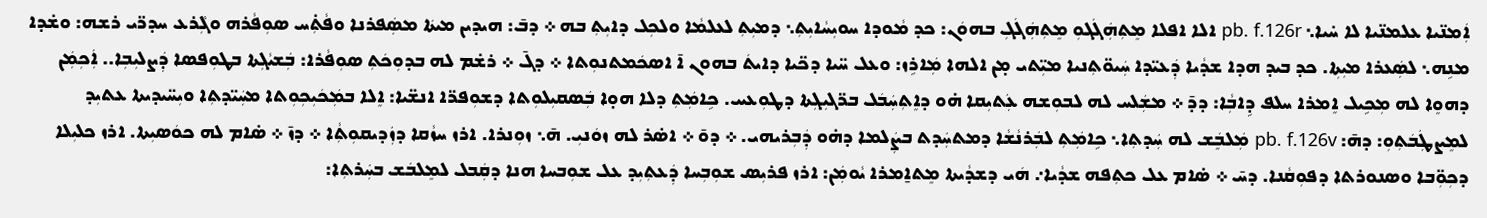ܐܲܡܢ̈ܝܐ ܥܠܡܢ̈ܝܐ ܠܐ ܚ̇ܝܐ܆ pb. f.126r ܐܠܐ ܐܦܠܐ ܡܸܬܼܗܲܓܿܓܘܼ ܡܸܬܼܗܲܓܿܓܼ ܒܗܘܿܢ: ܟܕ ܡܵܘܕܐ ܚܘܝܼܚܵܐܝܼܬܼ܆ ܕܡܝܼܬܼ ܠܥܠܡܵܐ ܘܠܟܼܠ ܕܐܝܼܬܼ ܒܗ ܀ ܕܒ̄: ܗܝܕܝܢ ܡܝܬܿܐ ܡܤܲܦܪܢܐ ܘܦܵܬܼ̇ܚ ܤܘܼܦܵܪܗ ܘܓܼܵܪܥ ܚܕܪ̈ܝ ܪܫܗ: ܘܫ̇ܕܐ ܡܢܹܗ܆ ܠܤܲܥܪܐ ܡܝܼܬܼܐ. ܟܕ ܒܝܕ ܗܕܐ ܫܕܵܝܐ ܕܲܥܝ̈ܕܐ ܚܲܝܘ̈ܬܼܢܝܐ ܡܝܼ̈ܬܝ ܡ̣ܢ ܐܠܗܐ ܡܲܐܪܹܙ: ܘܥܠ ܚ̈ܝܐ ܕܟ̈ܝܐ ܕܐܝܬܿ ܒܗܘܢ ܐ̄ ܐܤܟܿܡܬܢܘܼܬܐ ܀ ܕܓ̄ ܀ ܪܫ̇ܡ ܠܗ ܒܕܘܼܟܿܬܼ ܤܘܼܦܵܪܐ: ܒܲܫܝܵܓܼܬܐ ܒܛܘܼܦܤܐ ܕܲܨܠܝܼܒܼܐ.. ܐܲܟܼܡܲܢ ܕܗܘܸܐ ܠܗ ܡܼܟܹܝܠ ܐܸܡܪܐ ܚܠܦ ܕܹܐܒܼܵܐ: ܕܕ̄ ܀ ܡܫܲܠܚ ܠܗ ܠܒܘܼܫܗ ܥܲܬܝܼܩܐ ܗ̇ܘ ܕܐܸܬܼܚܲܒܿܠ ܒܪ̈ܓܝܼܓܼܬܐ ܕܛܘܼܥܝܝ. ܟܹܐܡܲܬܼ ܕܠܐ ܗܘ̣ܐ ܒܲܤܩܝܼܠܘܼܬܐ ܕܫܘܼܦܪ̈ܐ ܐܢܫ̈ܝܐ: ܐܸܠܐ ܒܡܲܟܿܝܼܟܼܘܼܬܐ ܡܚܲܝ̈ܕܬܼܐ ܘܝܼܚ̈ܝܕܝܬܐ ܥܬܝܼܕ ܠܡܸܨܛܲܒܿܬܼܘܼ: ܕܗ̄: pb. f.126v ܡܲܠܒܸܿܫ ܠܗ ܚܲܕܬܼܐ܆ ܟܹܐܡܲܬܼ ܠܒܲܪܢܵܫܵܐ ܕܡܬܚܲܕܬ ܒܨܲܠܡܐ ܕܗ̇ܘ ܕܲܒܼܪܝܗܝ. ܀ ܕܘ̄ ܀ ܐܤ̇ܪ ܠܗ ܙܘܿܢܝܼ. ܗ̄܆ ܙܘܼܢܪܐ. ܐܪܙ ܚܙܵܩܐ ܕܙܲܕܝܩܘܼܬܼܵܐ ܀ ܕܙ̄ ܀ ܤ̇ܐܡ ܠܗ ܟܘܿܤܝܼܬܐ. ܐܪܙ ܟܠܝܼܠܐ ܕܟܼܘܼ̈ܒܐ ܘܤܢܘܪܬܐ ܕܦܘܼܩܵܢܐ. ܕܚ̄ ܀ ܤ̇ܐܡ ܥܠ ܟܬܼܦܗ ܫܕܵܝܐ܇ ܗܿܝ ܕܫܕܵܝܬܐ ܡܸܬܐ̱ܡܪܐ ܝܵܘܡܲܢ: ܐܪܙ ܦܪܝܼܣ ܫܘܼܒܼܚܐ ܕܲܥܬܼܝܼܕ ܥܠ ܫܘܼܒܚܐ ܗܢܐ ܕܩܲܒܠ ܠܡܸܠܒܿܫ ܒܚܲܪܬܼܐ: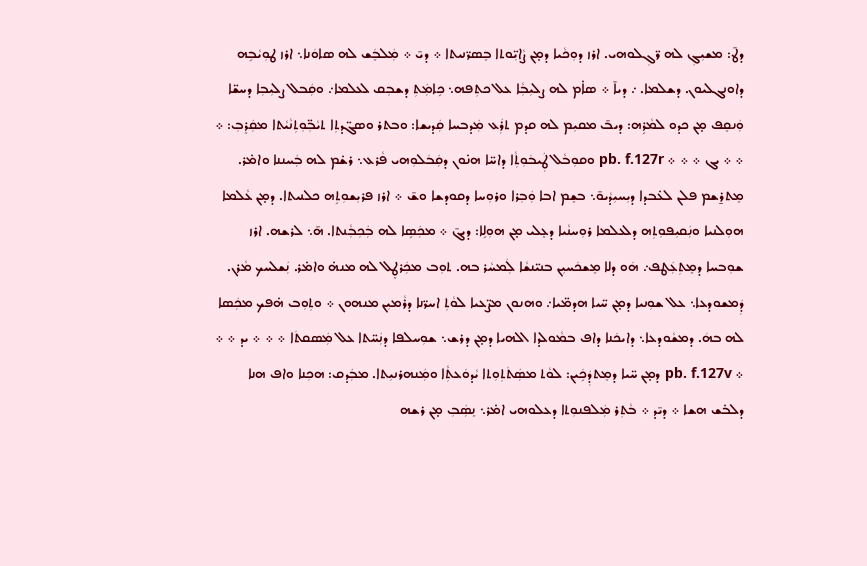ܕܛ̄: ܡܫܝܼܓܼ ܠܗ ܪ̈ܓܼܠܘܗܝ. ܐܪܙ ܕܘܼܟܵܝܐ ܕܡ̣ܢ ܨܵܐܝܼ̈ܘܬܐ ܒܸܤܪ̈ܢܝܬܐ ܀ ܕܝ̄ ܀ ܡܲܠܒܸܿܫ ܠܗ ܤܐܘܿܢܐ܆ ܐܪܙ ܛܘܼܝܵܒܹܗ ܕܐܘܢܓܠܝܘܢ. ܕܫܠܡܐ. ܇ ܕܝܐ̄ ܀ ܤܐ̇ܡ ܠܗ ܨܠܝܼܒܼܵܐ ܥܠ ܟܬܼܦܗ܆ ܟܹܐܡܲܬܼ ܕܫܒܼܩ ܠܥܠܡܐ܇ ܘܩܲܒܠ ܨܠܝܼܒܼܐ ܕܚܫ̈ܐ ܘܲܢܩܸܦ ܡ̣ܢ ܟܕܘ ܠܡܵܪܹܗ: ܕܝܒ̄ ܡܩܝܼܡ ܠܗ ܩܕܡ ܬܪܲܥ ܡܲܕܒܚܐ ܩܲܕܝܫܐ: ܘܒܬܪ ܘܤܓ̈ܕܬܼܐ ܬܝܵܒܼ̈ܘܼܬܼܢܵܝܵܬܐ ܡܩܲܪܸܒܼ: ܀ ܀ ܀ ܝܓ ܀ ܀ ܀ pb. f.127r ܘܩܘܼܒܵܠ ܛܲܝܒܿܘܼܬܼܵܐ ܕܐܚ̈ܐ ܗܢ̇ܘܢ ܕܩܲܒܿܠܘܼܗܝ ܦܵܪܥ܆ ܪܫ̇ܡ ܠܗ ܒܲܚܢܢܐ ܘܐܡ̇ܪ. ܡܸܬܪ̱ܫܡ ܦܠܢ ܠܥ̇ܒܕܐ ܕܝܼܚܝܼܕܵܝܘ̄܆ ܒܫܸܡ ܐܒܐ ܘܲܒܼܪܐ ܘܪܘܼܚܐ ܕܩܘܕܫܐ ܘܫ̄ ܀ ܐܪܙ ܦܪܝܼܫܘܼܬܹܗ ܟܠܢܝܬܐ. ܕܡ̣ܢ ܥܵܠܡܐ ܗܘܼܠܢܝܐ ܘܢܲܩܝܼܦܘܼܬܼܗ ܕܠܥܠܡܐ ܪܘܼܚܢܵܝܐ ܕܥܸܠܝ ܡ̣ܢ ܗܘܼܠܹܐ: ܕܝܓ̄ ܀ ܡܟܲܤܹܐ ܠܗ ܒܲܟܼܒܼܵܢܬܐ. ܗ̄܆ ܠܪܫܗ. ܐܪܙ ܫܘܼܒܚܐ ܕܡܸܬܼܥܲܛܦ܇ ܗܿܘ ܕܠܐ ܡܸܫܟܿܚܝܼܢ ܒܢܝ̈ܢܫܵܐ ܠܲܡܚܵܪ ܒܗ. ܬܘܼܒ ܡܟܲܪܛܸܠ ܠܗ ܡܢܗ̇ ܘܐܡ̇ܪ. ܢܲܫܠܚܟ ܡܵܪܢ. ܕܲܡܫܘܕܥܐ܆ ܥܠ ܫܘܼܢܝܐ ܕܡ̣ܢ ܚ̈ܝܐ ܗܕܡ̈ܝܐ܇ ܘܗܢܘܢ ܡܨ̈ܥܝܐ ܠܘܵܬܼ ܐܚܪ̈ܢܐ ܕܪܵܡܝܼܢ ܡܢܗܘܢ ܀ ܘܬܼܘܼܒ ܗ̇ܦܟ ܡܟܲܤܐ ܠܗ ܒܗܿ. ܕܡܫܵܘܕܥܐ܆ ܕܐܝܟܿܢܐ ܕܐܦ ܒܡܵܘܠܕܐ ܐܠܗܝܐ ܕܡ̣ܢ ܕܪܫ܆ ܫܘܼܚܠܦܐ ܕܢܲܚ̈ܬܐ ܥܠ ܡܲܤܩܬܿܐ ܀ ܀ ܀ ܝܕ ܀ ܀ ܀ pb. f.127v ܕܡ̣ܢ ܚ̈ܝܐ ܕܡܸܬܕܲܟܹܿܝܢ: ܠܘܵܬ ܡܤܲܬܿܬܼܘܼܬܐ ܝܵܕܘܿܥܬܼܵܐ ܘܡܲܢܗܪܢܝܼܬܐ. ܡܒܲܕܩ: ܗܟܼܢܐ ܘܐܦ ܗܢܐ ܕܠܒ̇ܫ ܗܫܐ ܀ ܕܝ̄ܕ ܀ ܒܵܬܼܪ ܡܲܠܦܢܘܼܬܐ ܕܥܠܘܗܝ ܐܡ̇ܪ܆ ܢܸܤܲܒܼ ܡ̣ܢ ܪܫܗ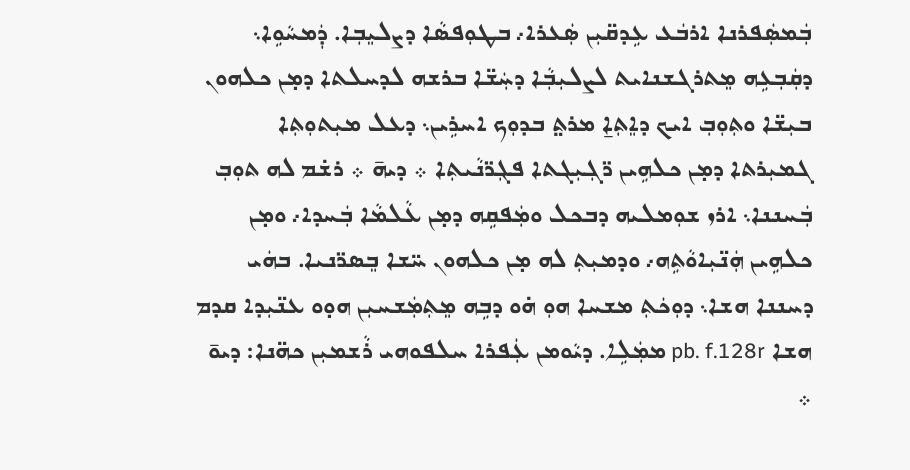ܒܲܡܤܲܦܪܢܐ ܐܪܒܿܥ ܥܹܕܩ̈ܝܼܢ ܤܲܥܪܐ܇ ܒܛܘܼܦܤܵܐ ܕܨܠܝܸܒܼܐ. ܕܲܡܚܵܘܹܐ܆ ܕܩܲܒܼܥܹܗ ܡܸܬܪܓܫܢܐܝܬ ܠܨܠܝܼܒܼܵܐ ܕܚܲܫ̈ܐ ܒܪܫܗ ܠܕܚܠܬܐ ܕܡ̣ܢ ܟܠܗܘܢ ܒܝܼܫ̈ܐ ܘܬܼܘܼܒܼ ܐܝܟ ܕܐܸܬܼܐ̱ ܡܪܬ̤ ܒܕܘܼܟ ܐܚܪܹܝܢ܆ ܕܥܠ ܡܝܼܬܘܼܬܼܐ ܓܡܝܼܪܬܐ ܕܡ̣ܢ ܟܠܗܹܝܢ ܪ̈ܓܼܝܼܓܬܐ ܦܓܼܪ̈ܢܵܝܬܼܐ ܀ ܕܝܗ̄ ܀ ܪܫ̇ܡ ܠܗ ܬܘܼܒܼ ܒܲܚܢܢܐ܆ ܐܪܙ ܫܘܼܡܠܝܗ ܕܒܟܠ ܘܡܲܦܩܹܗ ܕܡ̣ܢ ܥܵܠܡܵܐ ܒܲܚܕܐ܇ ܘܡ̣ܢ ܟܠܗܹܝܢ ܗܲܢ̈ܝܼܐܘܵܬܹܗ܇ ܘܕܡܝܼܬܼ ܠܗ ܡ̣ܢ ܟܠܗܘܢ ܚ̈ܫܐ ܒܸܤܪ̈ܢܝܐ. ܒܗܿܝ ܕܚܢܢܐ ܗܫܐ܆ ܕܘܼܟܿܬܼ ܡܫܚܐ ܗܘܼ ܗ̇ܘ ܕܒܹܗ ܡܸܬܼܡܲܫܚܝܼܢ ܗܘ̣ܘ ܥܢ̈ܝܼܕܐ ܩܕܡ ܗܫܐ pb. f.128r ܡܡܲܠܹܐ. ܕܝܵܘܡܢ ܥܲܦܪܐ ܚܠܦܘܗܝ ܪܵܫܡܝܼܢ ܟܗ̈ܢܐ: ܕܝܘ̄ ܀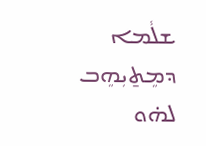ܫܠܵܡܐ ܕܡܸܬ̱ܝܼܗܸܒ ܠܗ̇ܘ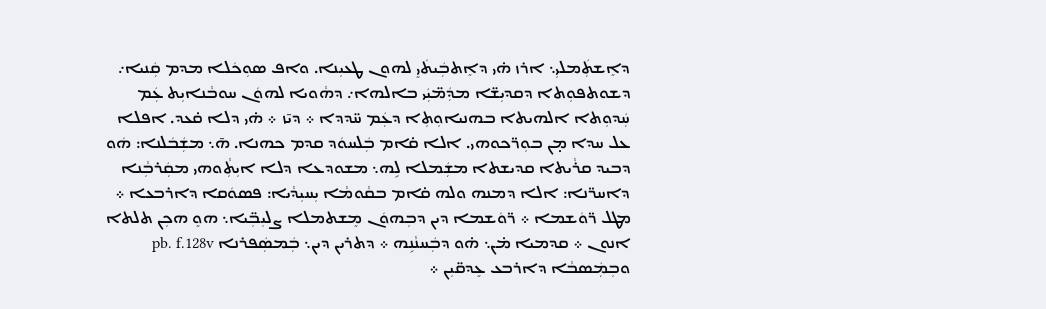ܕܐܸܫܬܲܡܠܝܼ܆ ܐܪܙ ܗ̇ܝ ܕܐܸܬܒܲܝܬܿܝܸ ܠܗܘܢ ܛܥܝܼܢܐ. ܘܐܦ ܤܘܼܟܿܠܐ ܡܕܡ ܩܲܢܝܐ܇ ܕܫܘܬܦܘܼܬܐ ܕܩܕܝܼܫ̈ܐ ܡܕܲܡ̈ܝܲܝ ܒܐܠܗܐ܇ ܕܗܵܘܝܐ ܠܗܘܿܢ ܚܘܒܵܢܐܝܼܬ ܥܲܡ ܚܲܕܘܼܬܐ ܐܠܗܝܬܐ ܒܗܢܝܐܘܼܬܼܐ ܕܥܲܡ ܚ̈ܕܕܐ ܀ ܕܝ̄ܙ ܀ ܗ̇ܝ ܕܠܐ ܩ̇ܥܕ. ܐܦܠܐ ܥܠ ܚܕܐ ܡ̣ܢ ܒܘܼܪ̈ܟܘܗܝ. ܐܠܐ ܩ̇ܐܡ ܒܲܠܚܘܿܕ ܩܕܡ ܟܗܢܐ. ܗ̄܆ ܡܫܲܒܿܠܢܐ: ܗܿܘ ܕܒܝܕ ܩܪܵܝܬܐ ܩܕܝܫܬܐ ܡܫܲܡܠܐ ܠܹܗ܆ ܡܫܘܕܥܐ ܕܠܐ ܐܝܼܬܼܵܘܗܝ ܡܩܲܪܒܼܵܢܐ ܕܐܚܪ̈ܢܐ: ܐܠܐ ܕܡܢܗ ܘܠܗ ܩ̇ܐܡ ܒܩܵܘܡܵܐ ܝܼܚܝܼܕܵܝܐ: ܦܤܘܿܩܐ ܕܐܪܒܥܐ ܀ ܡܛܠ ܪ̈ܘܿܫܡܐ ܀ ܪ̈ܘܿܫܡܐ ܕܝܢ ܕܒܼܗܘܿܢ ܡܸܫܬܡܠܐ ܨܠܝܼܒܼ̈ܝܐ܆ ܗܘܸ ܗܟܼܢ ܬܠܬܐ ܐܢܘܢ ܀ ܩܕܡܝܐ ܡ̇ܢ܆ ܗ̇ܘ ܕܒܲܚܢܵܢܹܗ ܀ ܕܬܪܝܢ ܕܝܢ܆ ܒܲܡܤܲܦܪܢܐ pb. f.128v ܘܒܼܡܲܤܒܵܐ ܕܐܪܒܥ ܥܸܕܩ̈ܝܼܢ ܀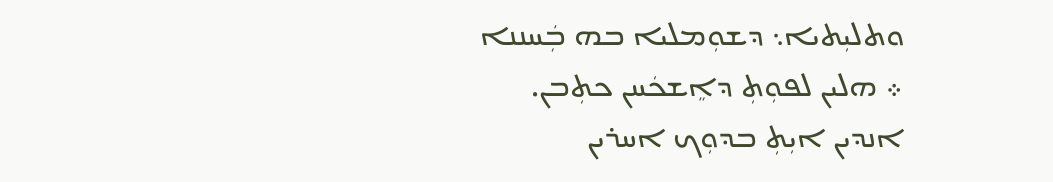ܘܬܠܝܼܬܝܐ܆ ܕܫܘܼܡܠܝܐ ܒܗ ܒܲܚܢܢܐ ܀ ܗܠܝܢ ܠܦܘܼܬܼ ܕܐܸܫܟܿܚܢ ܟܬܼܒܢ. ܐܢܕܝܢ ܐܝܼܬܼ ܒܕܘܼܟ ܐܚܪܝܢ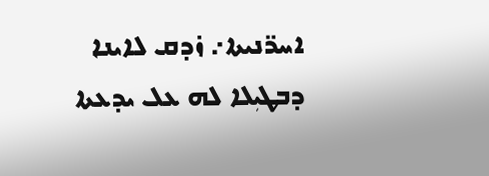ܐܚܪ̈ܢܝܬܐ܇ ܙ̇ܕܩ ܠܐܝܢܐ ܕܒܛܝܼܠܐ ܠܗ ܥܠ ܝܕܥܬܐ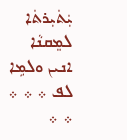ܝܲܬܿܝܼܪܬܿܐ ܠܡܸܩܢܵܐ ܐܢܝܢ ܘܠܡܹܐ ܠܦ ܀ ܀ ܀ ܀ ܀